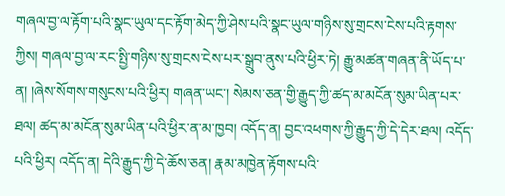གཞལ་བྱ་ལ་རྟོག་པའི་སྣང་ཡུལ་དང་རྟོག་མེད་ཀྱི་ཤེས་པའི་སྣང་ཡུལ་གཉིས་སུ་གྲངས་ངེས་པའི་རྟགས་ཀྱིས། གཞལ་བྱ་ལ་རང་སྤྱི་གཉིས་སུ་གྲངས་ངེས་པར་སྒྲུབ་ནུས་པའི་ཕྱིར་ཏེ། རྒྱུ་མཚན་གཞན་ནི་ཡོད་པ་ན། །ཞེས་སོགས་གསུངས་པའི་ཕྱིར། གཞན་ཡང་། སེམས་ཅན་གྱི་རྒྱུད་ཀྱི་ཚད་མ་མངོན་སུམ་ཡིན་པར་ཐལ། ཚད་མ་མངོན་སུམ་ཡིན་པའི་ཕྱིར་ན་མ་ཁྱབ། འདོད་ན། བྱང་འཕགས་ཀྱི་རྒྱུད་ཀྱི་དེ་དེར་ཐལ། འདོད་པའི་ཕྱིར། འདོད་ན། དེའི་རྒྱུད་ཀྱི་དེ་ཆོས་ཅན། རྣམ་མཁྱེན་རྟོགས་པའི་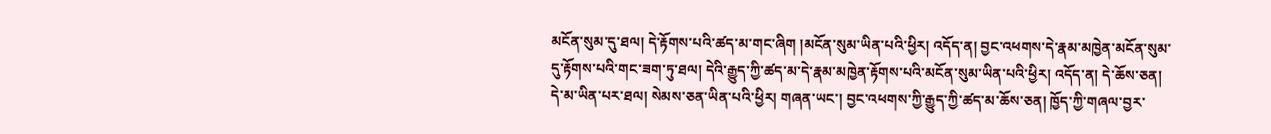མངོན་སུམ་དུ་ཐལ། དེ་རྟོགས་པའི་ཚད་མ་གང་ཞིག །མངོན་སུམ་ཡིན་པའི་ཕྱིར། འདོད་ན། བྱང་འཕགས་དེ་རྣམ་མཁྱེན་མངོན་སུམ་དུ་རྟོགས་པའི་གང་ཟག་ཏུ་ཐལ། དེའི་རྒྱུད་ཀྱི་ཚད་མ་དེ་རྣམ་མཁྱེན་རྟོགས་པའི་མངོན་སུམ་ཡིན་པའི་ཕྱིར། འདོད་ན། དེ་ཆོས་ཅན། དེ་མ་ཡིན་པར་ཐལ། སེམས་ཅན་ཡིན་པའི་ཕྱིར། གཞན་ཡང་། བྱང་འཕགས་ཀྱི་རྒྱུད་ཀྱི་ཚད་མ་ཆོས་ཅན། ཁྱོད་ཀྱི་གཞལ་བྱར་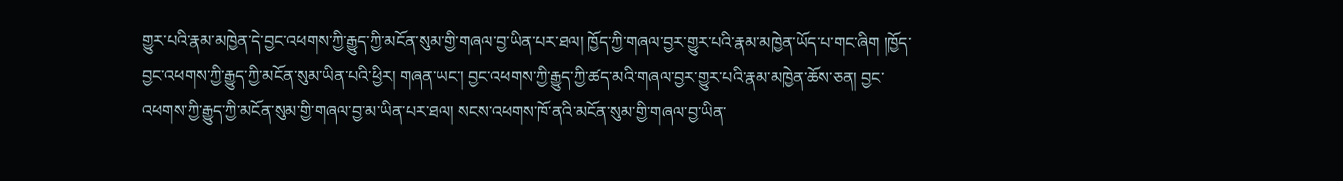གྱུར་པའི་རྣམ་མཁྱེན་དེ་བྱང་འཕགས་ཀྱི་རྒྱུད་ཀྱི་མངོན་སུམ་གྱི་གཞལ་བྱ་ཡིན་པར་ཐལ། ཁྱོད་ཀྱི་གཞལ་བྱར་གྱུར་པའི་རྣམ་མཁྱེན་ཡོད་པ་གང་ཞིག །ཁྱོད་བྱང་འཕགས་ཀྱི་རྒྱུད་ཀྱི་མངོན་སུམ་ཡིན་པའི་ཕྱིར། གཞན་ཡང་། བྱང་འཕགས་ཀྱི་རྒྱུད་ཀྱི་ཚད་མའི་གཞལ་བྱར་གྱུར་པའི་རྣམ་མཁྱེན་ཆོས་ཅན། བྱང་འཕགས་ཀྱི་རྒྱུད་ཀྱི་མངོན་སུམ་གྱི་གཞལ་བྱ་མ་ཡིན་པར་ཐལ། སངས་འཕགས་ཁོ་ནའི་མངོན་སུམ་གྱི་གཞལ་བྱ་ཡིན་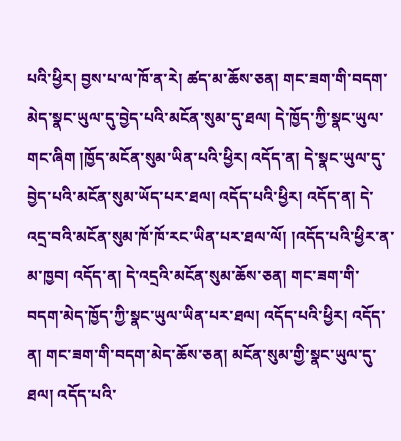པའི་ཕྱིར། བྱས་པ་ལ་ཁོ་ན་རེ། ཚད་མ་ཆོས་ཅན། གང་ཟག་གི་བདག་མེད་སྣང་ཡུལ་དུ་བྱེད་པའི་མངོན་སུམ་དུ་ཐལ། དེ་ཁྱོད་ཀྱི་སྣང་ཡུལ་གང་ཞིག །ཁྱོད་མངོན་སུམ་ཡིན་པའི་ཕྱིར། འདོད་ན། དེ་སྣང་ཡུལ་དུ་བྱེད་པའི་མངོན་སུམ་ཡོད་པར་ཐལ། འདོད་པའི་ཕྱིར། འདོད་ན། དེ་འདྲ་བའི་མངོན་སུམ་ཁོ་ཁོ་རང་ཡིན་པར་ཐལ་ལོ། །འདོད་པའི་ཕྱིར་ན་མ་ཁྱབ། འདོད་ན། དེ་འདྲའི་མངོན་སུམ་ཆོས་ཅན། གང་ཟག་གི་བདག་མེད་ཁྱོད་ཀྱི་སྣང་ཡུལ་ཡིན་པར་ཐལ། འདོད་པའི་ཕྱིར། འདོད་ན། གང་ཟག་གི་བདག་མེད་ཆོས་ཅན། མངོན་སུམ་གྱི་སྣང་ཡུལ་དུ་ཐལ། འདོད་པའི་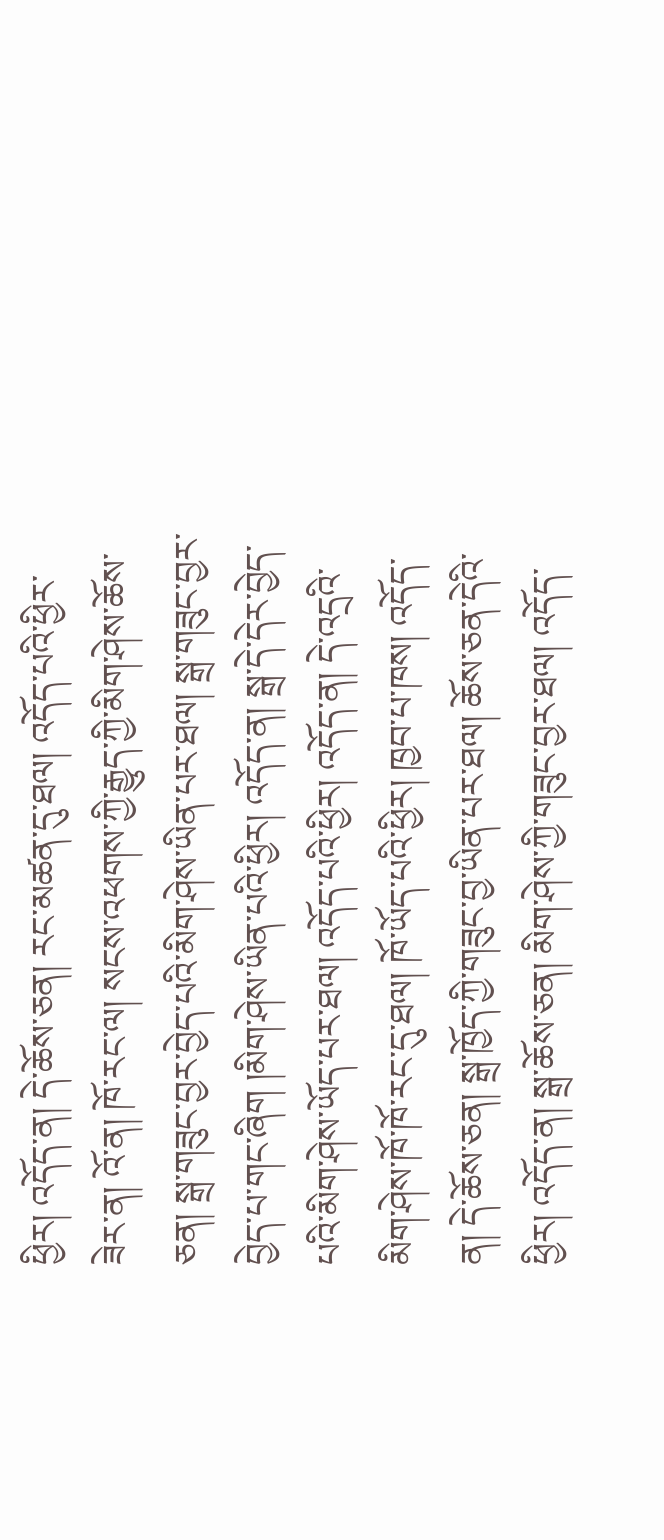ཕྱིར། འདོད་ན། དེ་ཆོས་ཅན། རང་མཚན་དུ་ཐལ། འདོད་པའི་ཕྱིར་ཟེར་ན། འོ་ན། ཁོ་རང་ལ། སངས་འཕགས་ཀྱི་རྒྱུད་ཀྱི་མིག་ཤེས་ཆོས་ཅན། སྒྲ་གཟུང་བྱར་བྱེད་པའི་མིག་ཤེས་ཡིན་པར་ཐལ། སྒྲ་གཟུང་བྱར་བྱེད་པ་གང་ཞིག །མིག་ཤེས་ཡིན་པའི་ཕྱིར། འདོད་ན། སྒྲ་དེ་དེར་བྱེད་པའི་མིག་ཤེས་ཡོད་པར་ཐལ། འདོད་པའི་ཕྱིར། འདོད་ན། དེ་འདྲའི་མིག་ཤེས་ཁོ་ཁོ་རང་དུ་ཐལ། ཁོ་ཡོད་པའི་ཕྱིར། ཁྱབ་པ་ཁས། འདོད་ན། དེ་ཆོས་ཅན། སྒྲ་ཁྱོད་ཀྱི་གཟུང་བྱ་ཡིན་པར་ཐལ། ཆོས་ཅན་དེའི་ཕྱིར། འདོད་ན། སྒྲ་ཆོས་ཅན། མིག་ཤེས་ཀྱི་གཟུང་བྱར་ཐལ། འདོད་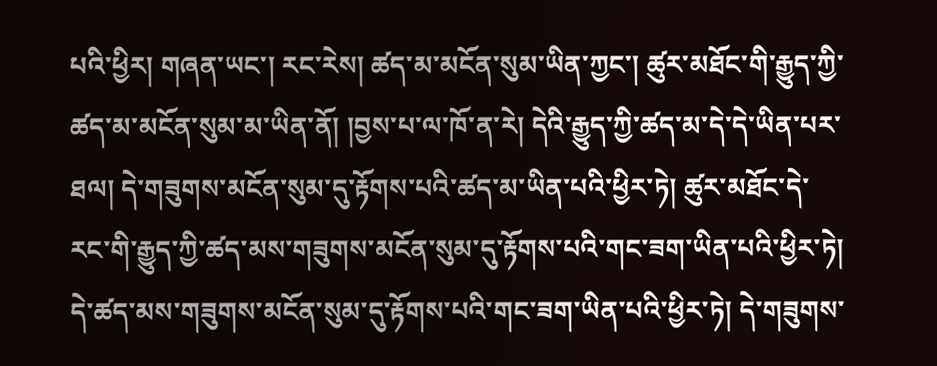པའི་ཕྱིར། གཞན་ཡང་། རང་རེས། ཚད་མ་མངོན་སུམ་ཡིན་ཀྱང་། ཚུར་མཐོང་གི་རྒྱུད་ཀྱི་ཚད་མ་མངོན་སུམ་མ་ཡིན་ནོ། །བྱས་པ་ལ་ཁོ་ན་རེ། དེའི་རྒྱུད་ཀྱི་ཚད་མ་དེ་དེ་ཡིན་པར་ཐལ། དེ་གཟུགས་མངོན་སུམ་དུ་རྟོགས་པའི་ཚད་མ་ཡིན་པའི་ཕྱིར་ཏེ། ཚུར་མཐོང་དེ་རང་གི་རྒྱུད་ཀྱི་ཚད་མས་གཟུགས་མངོན་སུམ་དུ་རྟོགས་པའི་གང་ཟག་ཡིན་པའི་ཕྱིར་ཏེ། དེ་ཚད་མས་གཟུགས་མངོན་སུམ་དུ་རྟོགས་པའི་གང་ཟག་ཡིན་པའི་ཕྱིར་ཏེ། དེ་གཟུགས་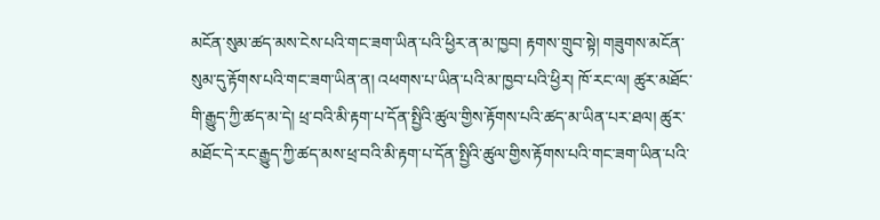མངོན་སུམ་ཚད་མས་ངེས་པའི་གང་ཟག་ཡིན་པའི་ཕྱིར་ན་མ་ཁྱབ། རྟགས་གྲུབ་སྟེ། གཟུགས་མངོན་སུམ་དུ་རྟོགས་པའི་གང་ཟག་ཡིན་ན། འཕགས་པ་ཡིན་པའི་མ་ཁྱབ་པའི་ཕྱིར། ཁོ་རང་ལ། ཚུར་མཐོང་གི་རྒྱུད་ཀྱི་ཚད་མ་དེ། ཕྲ་བའི་མི་རྟག་པ་དོན་སྤྱིའི་ཚུལ་གྱིས་རྟོགས་པའི་ཚད་མ་ཡིན་པར་ཐལ། ཚུར་མཐོང་དེ་རང་རྒྱུད་ཀྱི་ཚད་མས་ཕྲ་བའི་མི་རྟག་པ་དོན་སྤྱིའི་ཚུལ་གྱིས་རྟོགས་པའི་གང་ཟག་ཡིན་པའི་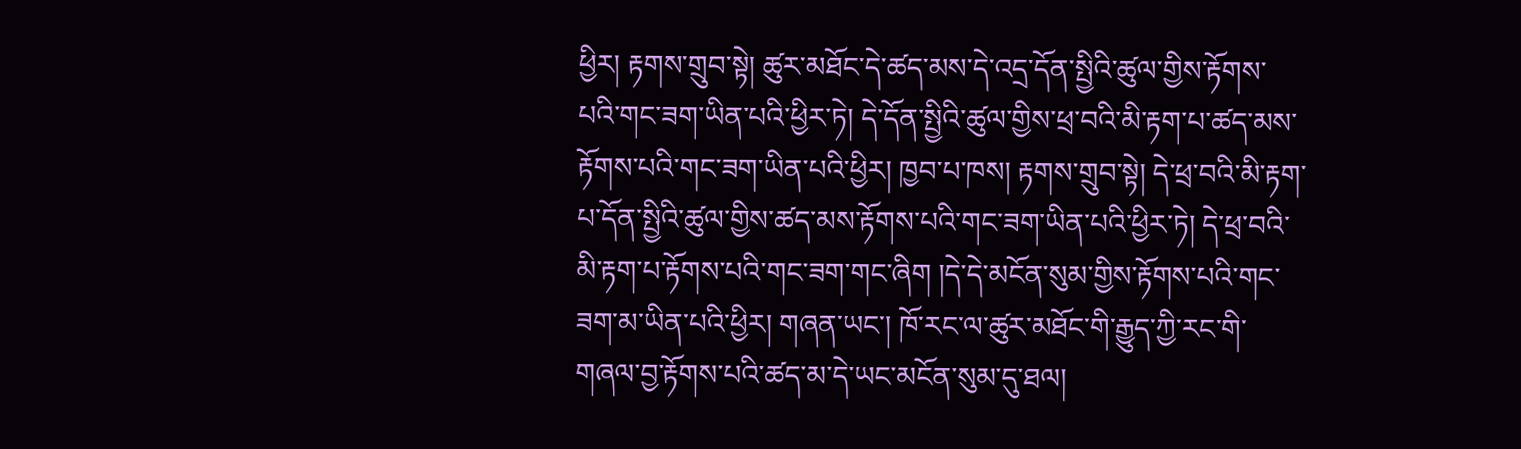ཕྱིར། རྟགས་གྲུབ་སྟེ། ཚུར་མཐོང་དེ་ཚད་མས་དེ་འདྲ་དོན་སྤྱིའི་ཚུལ་གྱིས་རྟོགས་པའི་གང་ཟག་ཡིན་པའི་ཕྱིར་ཏེ། དེ་དོན་སྤྱིའི་ཚུལ་གྱིས་ཕྲ་བའི་མི་རྟག་པ་ཚད་མས་རྟོགས་པའི་གང་ཟག་ཡིན་པའི་ཕྱིར། ཁྱབ་པ་ཁས། རྟགས་གྲུབ་སྟེ། དེ་ཕྲ་བའི་མི་རྟག་པ་དོན་སྤྱིའི་ཚུལ་གྱིས་ཚད་མས་རྟོགས་པའི་གང་ཟག་ཡིན་པའི་ཕྱིར་ཏེ། དེ་ཕྲ་བའི་མི་རྟག་པ་རྟོགས་པའི་གང་ཟག་གང་ཞིག །དེ་དེ་མངོན་སུམ་གྱིས་རྟོགས་པའི་གང་ཟག་མ་ཡིན་པའི་ཕྱིར། གཞན་ཡང་། ཁོ་རང་ལ་ཚུར་མཐོང་གི་རྒྱུད་ཀྱི་རང་གི་གཞལ་བྱ་རྟོགས་པའི་ཚད་མ་དེ་ཡང་མངོན་སུམ་དུ་ཐལ།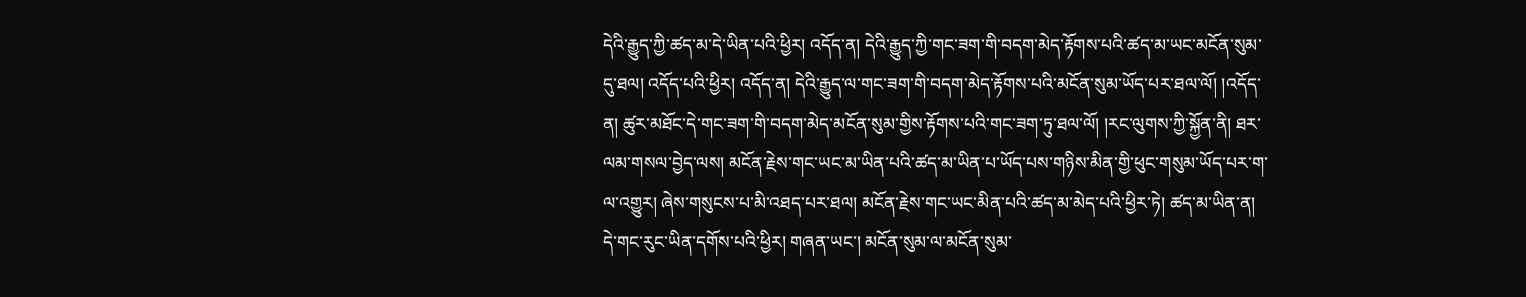དེའི་རྒྱུད་ཀྱི་ཚད་མ་དེ་ཡིན་པའི་ཕྱིར། འདོད་ན། དེའི་རྒྱུད་ཀྱི་གང་ཟག་གི་བདག་མེད་རྟོགས་པའི་ཚད་མ་ཡང་མངོན་སུམ་དུ་ཐལ། འདོད་པའི་ཕྱིར། འདོད་ན། དེའི་རྒྱུད་ལ་གང་ཟག་གི་བདག་མེད་རྟོགས་པའི་མངོན་སུམ་ཡོད་པར་ཐལ་ལོ། །འདོད་ན། ཚུར་མཐོང་དེ་གང་ཟག་གི་བདག་མེད་མངོན་སུམ་གྱིས་རྟོགས་པའི་གང་ཟག་ཏུ་ཐལ་ལོ། །རང་ལུགས་ཀྱི་སྐྱོན་ནི། ཐར་ལམ་གསལ་བྱེད་ལས། མངོན་རྗེས་གང་ཡང་མ་ཡིན་པའི་ཚད་མ་ཡིན་པ་ཡོད་པས་གཉིས་མིན་གྱི་ཕུང་གསུམ་ཡོད་པར་ག་ལ་འགྱུར། ཞེས་གསུངས་པ་མི་འཐད་པར་ཐལ། མངོན་རྗེས་གང་ཡང་མིན་པའི་ཚད་མ་མེད་པའི་ཕྱིར་ཏེ། ཚད་མ་ཡིན་ན། དེ་གང་རུང་ཡིན་དགོས་པའི་ཕྱིར། གཞན་ཡང་། མངོན་སུམ་ལ་མངོན་སུམ་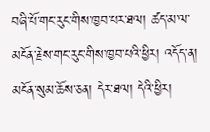བཞི་པོ་གང་རུང་གིས་ཁྱབ་པར་ཐལ། ཚད་མ་ལ་མངོན་རྗེས་གང་རུང་གིས་ཁྱབ་པའི་ཕྱིར། འདོད་ན། མངོན་སུམ་ཆོས་ཅན། དེར་ཐལ། དེའི་ཕྱིར།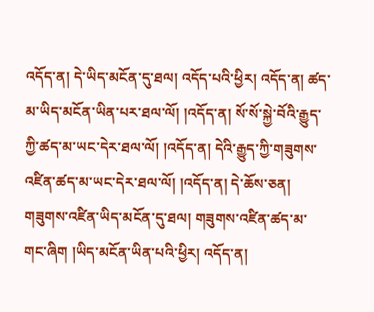འདོད་ན། དེ་ཡིད་མངོན་དུ་ཐལ། འདོད་པའི་ཕྱིར། འདོད་ན། ཚད་མ་ཡིད་མངོན་ཡིན་པར་ཐལ་ལོ། །འདོད་ན། སོ་སོ་སྐྱེ་བོའི་རྒྱུད་ཀྱི་ཚད་མ་ཡང་དེར་ཐལ་ལོ། །འདོད་ན། དེའི་རྒྱུད་ཀྱི་གཟུགས་འཛིན་ཚད་མ་ཡང་དེར་ཐལ་ལོ། །འདོད་ན། དེ་ཆོས་ཅན། གཟུགས་འཛིན་ཡིད་མངོན་དུ་ཐལ། གཟུགས་འཛིན་ཚད་མ་གང་ཞིག །ཡིད་མངོན་ཡིན་པའི་ཕྱིར། འདོད་ན།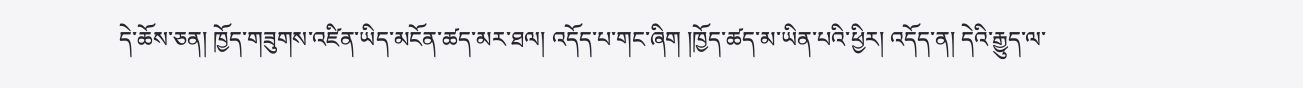དེ་ཆོས་ཅན། ཁྱོད་གཟུགས་འཛིན་ཡིད་མངོན་ཚད་མར་ཐལ། འདོད་པ་གང་ཞིག །ཁྱོད་ཚད་མ་ཡིན་པའི་ཕྱིར། འདོད་ན། དེའི་རྒྱུད་ལ་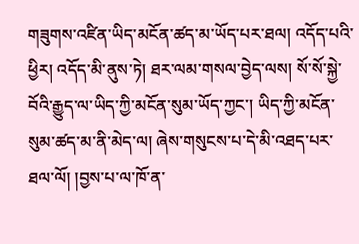གཟུགས་འཛིན་ཡིད་མངོན་ཚད་མ་ཡོད་པར་ཐལ། འདོད་པའི་ཕྱིར། འདོད་མི་ནུས་ཏེ། ཐར་ལམ་གསལ་བྱེད་ལས། སོ་སོ་སྐྱེ་བོའི་རྒྱུད་ལ་ཡིད་ཀྱི་མངོན་སུམ་ཡོད་ཀྱང་། ཡིད་ཀྱི་མངོན་སུམ་ཚད་མ་ནི་མེད་ལ། ཞེས་གསུངས་པ་དེ་མི་འཐད་པར་ཐལ་ལོ། །བྱས་པ་ལ་ཁོ་ན་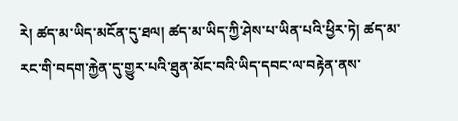རེ། ཚད་མ་ཡིད་མངོན་དུ་ཐལ། ཚད་མ་ཡིད་ཀྱི་ཤེས་པ་ཡིན་པའི་ཕྱིར་ཏེ། ཚད་མ་རང་གི་བདག་རྐྱེན་དུ་གྱུར་པའི་ཐུན་མོང་བའི་ཡིད་དབང་ལ་བརྟེན་ནས་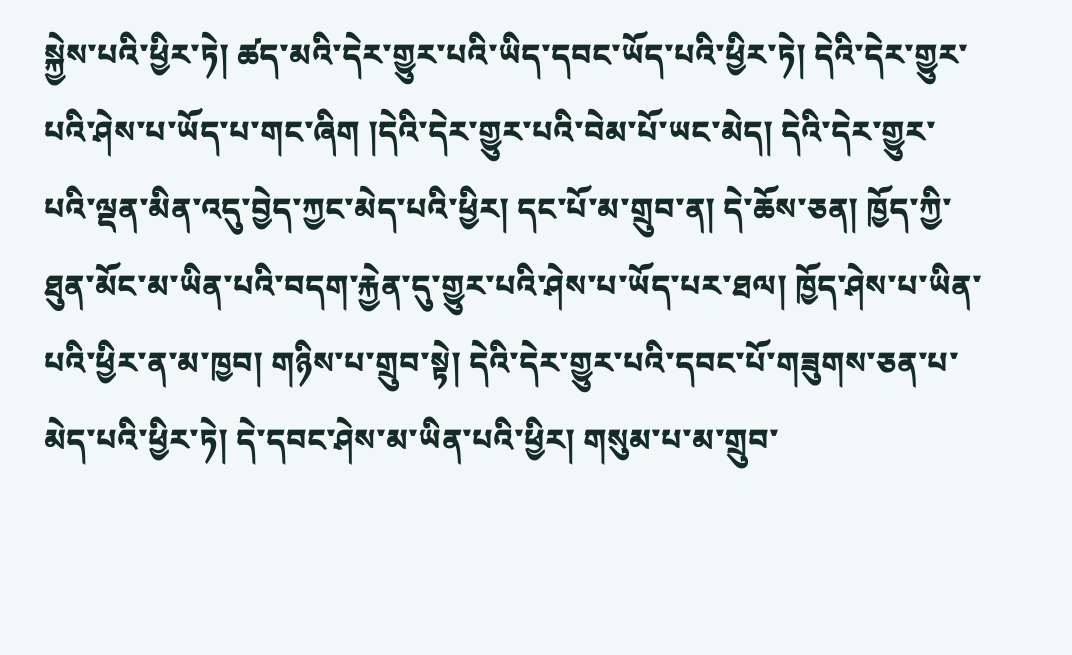སྐྱེས་པའི་ཕྱིར་ཏེ། ཚད་མའི་དེར་གྱུར་པའི་ཡིད་དབང་ཡོད་པའི་ཕྱིར་ཏེ། དེའི་དེར་གྱུར་པའི་ཤེས་པ་ཡོད་པ་གང་ཞིག །དེའི་དེར་གྱུར་པའི་བེམ་པོ་ཡང་མེད། དེའི་དེར་གྱུར་པའི་ལྡན་མིན་འདུ་བྱེད་ཀྱང་མེད་པའི་ཕྱིར། དང་པོ་མ་གྲུབ་ན། དེ་ཆོས་ཅན། ཁྱོད་ཀྱི་ཐུན་མོང་མ་ཡིན་པའི་བདག་རྐྱེན་དུ་གྱུར་པའི་ཤེས་པ་ཡོད་པར་ཐལ། ཁྱོད་ཤེས་པ་ཡིན་པའི་ཕྱིར་ན་མ་ཁྱབ། གཉིས་པ་གྲུབ་སྟེ། དེའི་དེར་གྱུར་པའི་དབང་པོ་གཟུགས་ཅན་པ་མེད་པའི་ཕྱིར་ཏེ། དེ་དབང་ཤེས་མ་ཡིན་པའི་ཕྱིར། གསུམ་པ་མ་གྲུབ་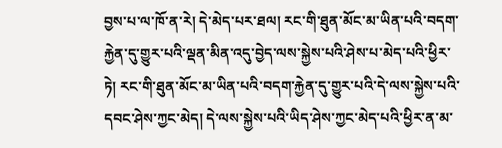བྱས་པ་ལ་ཁོ་ན་རེ། དེ་མེད་པར་ཐལ། རང་གི་ཐུན་མོང་མ་ཡིན་པའི་བདག་རྐྱེན་དུ་གྱུར་པའི་ལྡན་མིན་འདུ་བྱེད་ལས་སྐྱེས་པའི་ཤེས་པ་མེད་པའི་ཕྱིར་ཏེ། རང་གི་ཐུན་མོང་མ་ཡིན་པའི་བདག་རྐྱེན་དུ་གྱུར་པའི་དེ་ལས་སྐྱེས་པའི་དབང་ཤེས་ཀྱང་མེད། དེ་ལས་སྐྱེས་པའི་ཡིད་ཤེས་ཀྱང་མེད་པའི་ཕྱིར་ན་མ་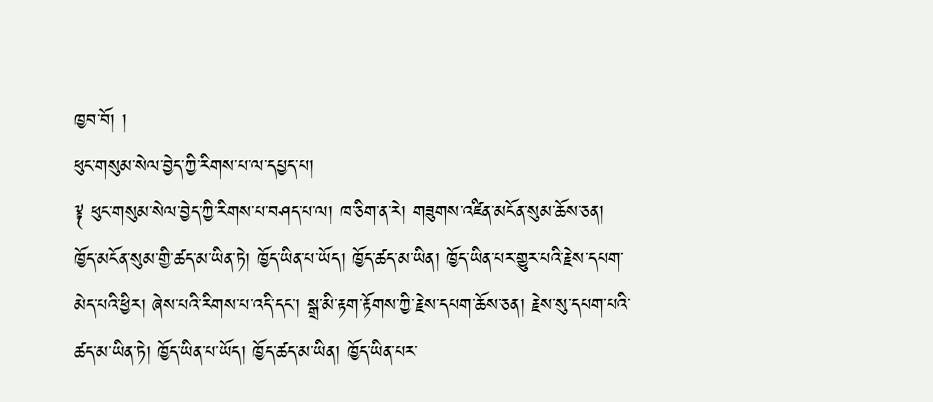ཁྱབ་བོ། །
ཕུང་གསུམ་སེལ་བྱེད་ཀྱི་རིགས་པ་ལ་དཔྱད་པ།
༈ ཕུང་གསུམ་སེལ་བྱེད་ཀྱི་རིགས་པ་བཤད་པ་ལ། ཁ་ཅིག་ན་རེ། གཟུགས་འཛིན་མངོན་སུམ་ཆོས་ཅན། ཁྱོད་མངོན་སུམ་གྱི་ཚད་མ་ཡིན་ཏེ། ཁྱོད་ཡིན་པ་ཡོད། ཁྱོད་ཚད་མ་ཡིན། ཁྱོད་ཡིན་པར་གྱུར་པའི་རྗེས་དཔག་མེད་པའི་ཕྱིར། ཞེས་པའི་རིགས་པ་འདི་དང་། སྒྲ་མི་རྟག་རྟོགས་ཀྱི་རྗེས་དཔག་ཆོས་ཅན། རྗེས་སུ་དཔག་པའི་ཚད་མ་ཡིན་ཏེ། ཁྱོད་ཡིན་པ་ཡོད། ཁྱོད་ཚད་མ་ཡིན། ཁྱོད་ཡིན་པར་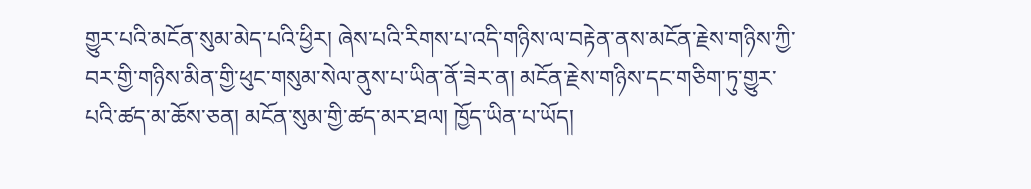གྱུར་པའི་མངོན་སུམ་མེད་པའི་ཕྱིར། ཞེས་པའི་རིགས་པ་འདི་གཉིས་ལ་བརྟེན་ནས་མངོན་རྗེས་གཉིས་ཀྱི་བར་གྱི་གཉིས་མིན་གྱི་ཕུང་གསུམ་སེལ་ནུས་པ་ཡིན་ནོ་ཟེར་ན། མངོན་རྗེས་གཉིས་དང་གཅིག་ཏུ་གྱུར་པའི་ཚད་མ་ཆོས་ཅན། མངོན་སུམ་གྱི་ཚད་མར་ཐལ། ཁྱོད་ཡིན་པ་ཡོད།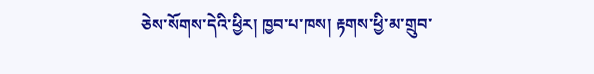ཅེས་སོགས་དེའི་ཕྱིར། ཁྱབ་པ་ཁས། རྟགས་ཕྱི་མ་གྲུབ་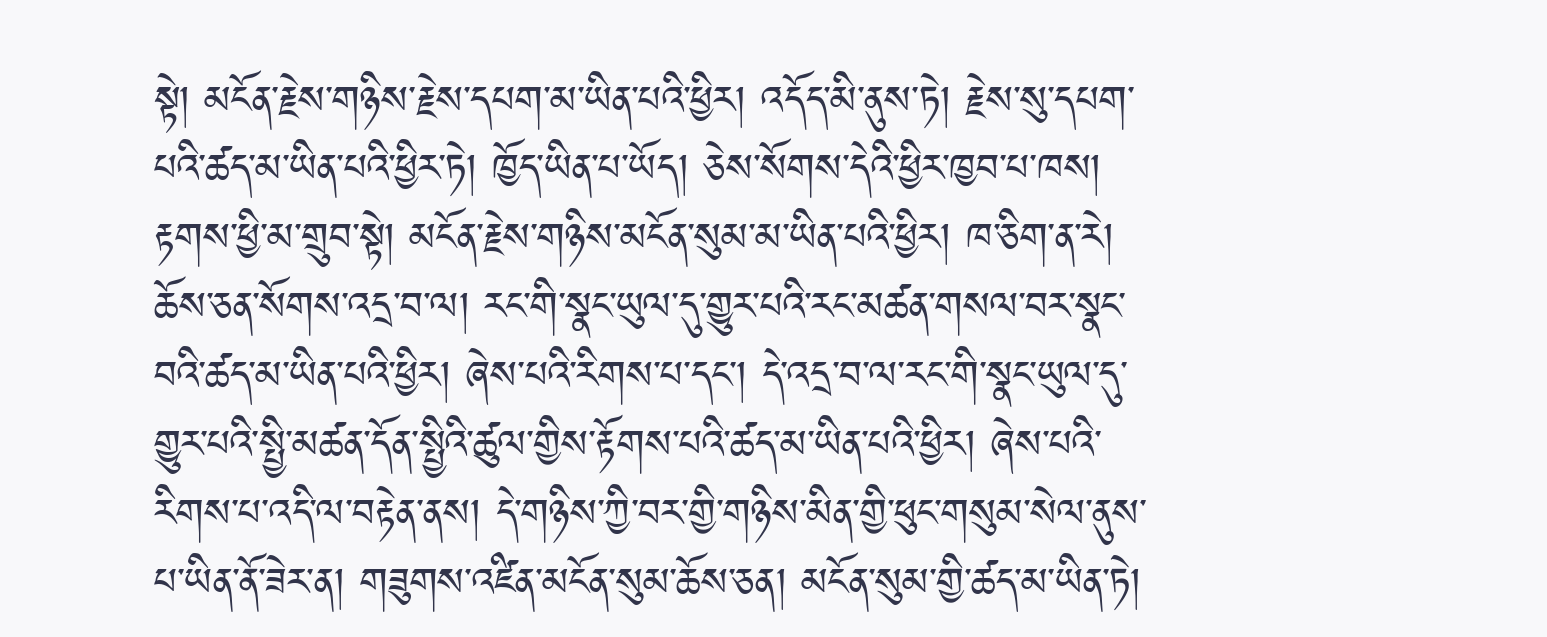སྟེ། མངོན་རྗེས་གཉིས་རྗེས་དཔག་མ་ཡིན་པའི་ཕྱིར། འདོད་མི་ནུས་ཏེ། རྗེས་སུ་དཔག་པའི་ཚད་མ་ཡིན་པའི་ཕྱིར་ཏེ། ཁྱོད་ཡིན་པ་ཡོད། ཅེས་སོགས་དེའི་ཕྱིར་ཁྱབ་པ་ཁས། རྟགས་ཕྱི་མ་གྲུབ་སྟེ། མངོན་རྗེས་གཉིས་མངོན་སུམ་མ་ཡིན་པའི་ཕྱིར། ཁ་ཅིག་ན་རེ། ཆོས་ཅན་སོགས་འདྲ་བ་ལ། རང་གི་སྣང་ཡུལ་དུ་གྱུར་པའི་རང་མཚན་གསལ་བར་སྣང་བའི་ཚད་མ་ཡིན་པའི་ཕྱིར། ཞེས་པའི་རིགས་པ་དང་། དེ་འདྲ་བ་ལ་རང་གི་སྣང་ཡུལ་དུ་གྱུར་པའི་སྤྱི་མཚན་དོན་སྤྱིའི་ཚུལ་གྱིས་རྟོགས་པའི་ཚད་མ་ཡིན་པའི་ཕྱིར། ཞེས་པའི་རིགས་པ་འདི་ལ་བརྟེན་ནས། དེ་གཉིས་ཀྱི་བར་གྱི་གཉིས་མིན་གྱི་ཕུང་གསུམ་སེལ་ནུས་པ་ཡིན་ནོ་ཟེར་ན། གཟུགས་འཛིན་མངོན་སུམ་ཆོས་ཅན། མངོན་སུམ་གྱི་ཚད་མ་ཡིན་ཏེ།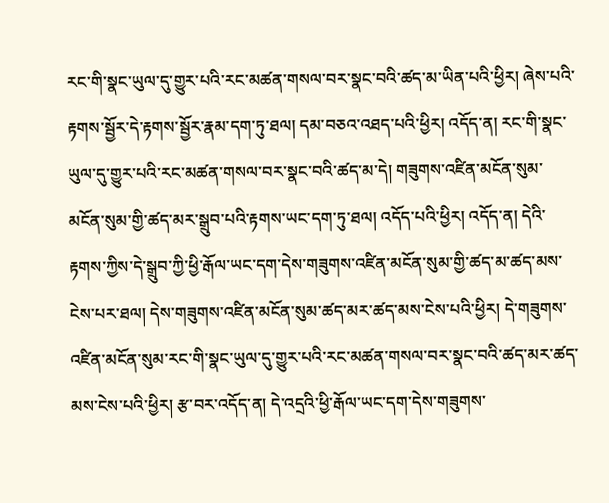རང་གི་སྣང་ཡུལ་དུ་གྱུར་པའི་རང་མཚན་གསལ་བར་སྣང་བའི་ཚད་མ་ཡིན་པའི་ཕྱིར། ཞེས་པའི་རྟགས་སྦྱོར་དེ་རྟགས་སྦྱོར་རྣམ་དག་ཏུ་ཐལ། དམ་བཅའ་འཐད་པའི་ཕྱིར། འདོད་ན། རང་གི་སྣང་ཡུལ་དུ་གྱུར་པའི་རང་མཚན་གསལ་བར་སྣང་བའི་ཚད་མ་དེ། གཟུགས་འཛིན་མངོན་སུམ་མངོན་སུམ་གྱི་ཚད་མར་སྒྲུབ་པའི་རྟགས་ཡང་དག་ཏུ་ཐལ། འདོད་པའི་ཕྱིར། འདོད་ན། དེའི་རྟགས་ཀྱིས་དེ་སྒྲུབ་ཀྱི་ཕྱི་རྒོལ་ཡང་དག་དེས་གཟུགས་འཛིན་མངོན་སུམ་གྱི་ཚད་མ་ཚད་མས་ངེས་པར་ཐལ། དེས་གཟུགས་འཛིན་མངོན་སུམ་ཚད་མར་ཚད་མས་ངེས་པའི་ཕྱིར། དེ་གཟུགས་འཛིན་མངོན་སུམ་རང་གི་སྣང་ཡུལ་དུ་གྱུར་པའི་རང་མཚན་གསལ་བར་སྣང་བའི་ཚད་མར་ཚད་མས་ངེས་པའི་ཕྱིར། རྩ་བར་འདོད་ན། དེ་འདྲའི་ཕྱི་རྒོལ་ཡང་དག་དེས་གཟུགས་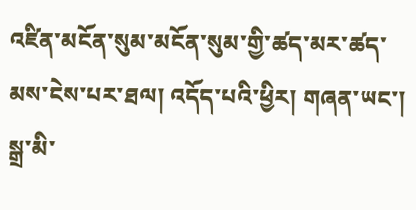འཛིན་མངོན་སུམ་མངོན་སུམ་གྱི་ཚད་མར་ཚད་མས་ངེས་པར་ཐལ། འདོད་པའི་ཕྱིར། གཞན་ཡང་། སྒྲ་མི་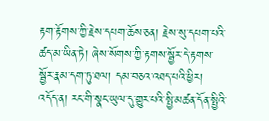རྟག་རྟོགས་ཀྱི་རྗེས་དཔག་ཆོས་ཅན། རྗེས་སུ་དཔག་པའི་ཚད་མ་ཡིན་ཏེ། ཞེས་སོགས་ཀྱི་རྟགས་སྦྱོར་དེ་རྟགས་སྦྱོར་རྣམ་དག་ཏུ་ཐལ། དམ་བཅའ་འཐད་པའི་ཕྱིར། འདོད་ན། རང་གི་སྣང་ཡུལ་དུ་གྱུར་པའི་སྤྱི་མཚན་དོན་སྤྱིའི་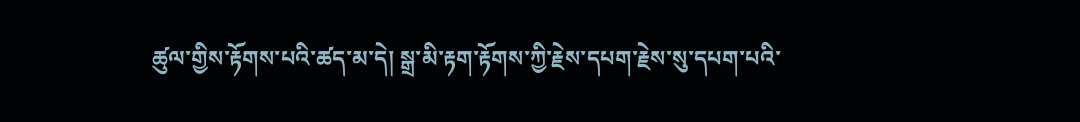ཚུལ་གྱིས་རྟོགས་པའི་ཚད་མ་དེ། སྒྲ་མི་རྟག་རྟོགས་ཀྱི་རྗེས་དཔག་རྗེས་སུ་དཔག་པའི་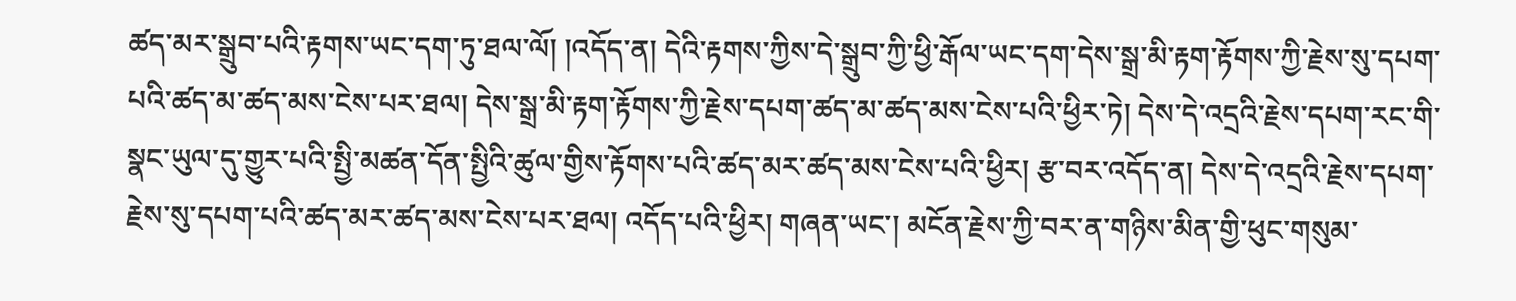ཚད་མར་སྒྲུབ་པའི་རྟགས་ཡང་དག་ཏུ་ཐལ་ལོ། །འདོད་ན། དེའི་རྟགས་ཀྱིས་དེ་སྒྲུབ་ཀྱི་ཕྱི་རྒོལ་ཡང་དག་དེས་སྒྲ་མི་རྟག་རྟོགས་ཀྱི་རྗེས་སུ་དཔག་པའི་ཚད་མ་ཚད་མས་ངེས་པར་ཐལ། དེས་སྒྲ་མི་རྟག་རྟོགས་ཀྱི་རྗེས་དཔག་ཚད་མ་ཚད་མས་ངེས་པའི་ཕྱིར་ཏེ། དེས་དེ་འདྲའི་རྗེས་དཔག་རང་གི་སྣང་ཡུལ་དུ་གྱུར་པའི་སྤྱི་མཚན་དོན་སྤྱིའི་ཚུལ་གྱིས་རྟོགས་པའི་ཚད་མར་ཚད་མས་ངེས་པའི་ཕྱིར། རྩ་བར་འདོད་ན། དེས་དེ་འདྲའི་རྗེས་དཔག་རྗེས་སུ་དཔག་པའི་ཚད་མར་ཚད་མས་ངེས་པར་ཐལ། འདོད་པའི་ཕྱིར། གཞན་ཡང་། མངོན་རྗེས་ཀྱི་བར་ན་གཉིས་མིན་གྱི་ཕུང་གསུམ་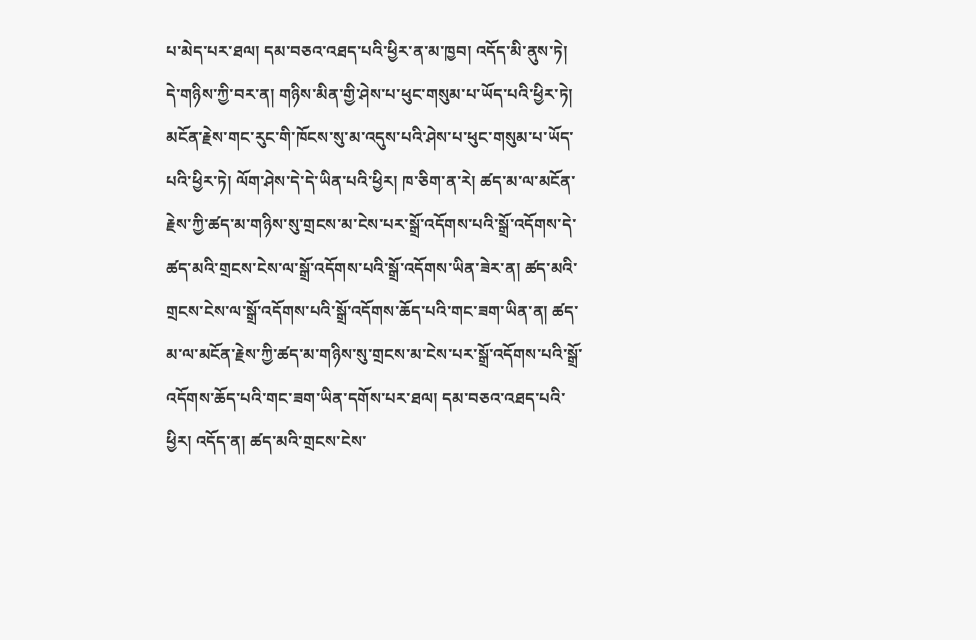པ་མེད་པར་ཐལ། དམ་བཅའ་འཐད་པའི་ཕྱིར་ན་མ་ཁྱབ། འདོད་མི་ནུས་ཏེ། དེ་གཉིས་ཀྱི་བར་ན། གཉིས་མིན་གྱི་ཤེས་པ་ཕུང་གསུམ་པ་ཡོད་པའི་ཕྱིར་ཏེ། མངོན་རྗེས་གང་རུང་གི་ཁོངས་སུ་མ་འདུས་པའི་ཤེས་པ་ཕུང་གསུམ་པ་ཡོད་པའི་ཕྱིར་ཏེ། ལོག་ཤེས་དེ་དེ་ཡིན་པའི་ཕྱིར། ཁ་ཅིག་ན་རེ། ཚད་མ་ལ་མངོན་རྗེས་ཀྱི་ཚད་མ་གཉིས་སུ་གྲངས་མ་ངེས་པར་སྒྲོ་འདོགས་པའི་སྒྲོ་འདོགས་དེ་ཚད་མའི་གྲངས་ངེས་ལ་སྒྲོ་འདོགས་པའི་སྒྲོ་འདོགས་ཡིན་ཟེར་ན། ཚད་མའི་གྲངས་ངེས་ལ་སྒྲོ་འདོགས་པའི་སྒྲོ་འདོགས་ཆོད་པའི་གང་ཟག་ཡིན་ན། ཚད་མ་ལ་མངོན་རྗེས་ཀྱི་ཚད་མ་གཉིས་སུ་གྲངས་མ་ངེས་པར་སྒྲོ་འདོགས་པའི་སྒྲོ་འདོགས་ཆོད་པའི་གང་ཟག་ཡིན་དགོས་པར་ཐལ། དམ་བཅའ་འཐད་པའི་ཕྱིར། འདོད་ན། ཚད་མའི་གྲངས་ངེས་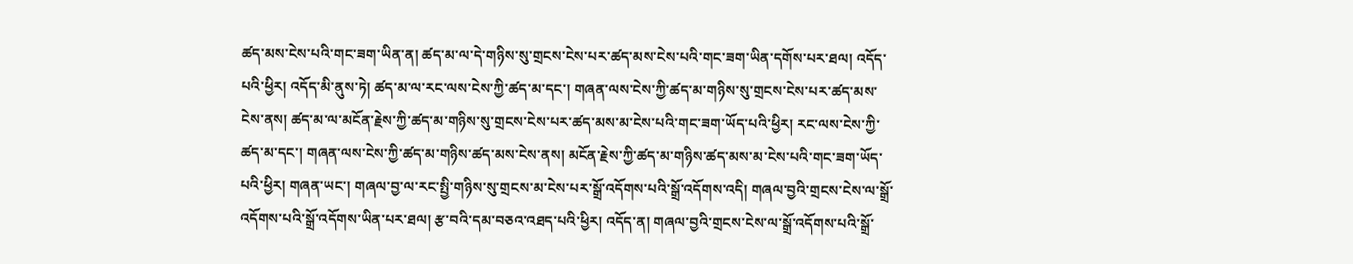ཚད་མས་ངེས་པའི་གང་ཟག་ཡིན་ན། ཚད་མ་ལ་དེ་གཉིས་སུ་གྲངས་ངེས་པར་ཚད་མས་ངེས་པའི་གང་ཟག་ཡིན་དགོས་པར་ཐལ། འདོད་པའི་ཕྱིར། འདོད་མི་ནུས་ཏེ། ཚད་མ་ལ་རང་ལས་ངེས་ཀྱི་ཚད་མ་དང་། གཞན་ལས་ངེས་ཀྱི་ཚད་མ་གཉིས་སུ་གྲངས་ངེས་པར་ཚད་མས་ངེས་ནས། ཚད་མ་ལ་མངོན་རྗེས་ཀྱི་ཚད་མ་གཉིས་སུ་གྲངས་ངེས་པར་ཚད་མས་མ་ངེས་པའི་གང་ཟག་ཡོད་པའི་ཕྱིར། རང་ལས་ངེས་ཀྱི་ཚད་མ་དང་། གཞན་ལས་ངེས་ཀྱི་ཚད་མ་གཉིས་ཚད་མས་ངེས་ནས། མངོན་རྗེས་ཀྱི་ཚད་མ་གཉིས་ཚད་མས་མ་ངེས་པའི་གང་ཟག་ཡོད་པའི་ཕྱིར། གཞན་ཡང་། གཞལ་བྱ་ལ་རང་སྤྱི་གཉིས་སུ་གྲངས་མ་ངེས་པར་སྒྲོ་འདོགས་པའི་སྒྲོ་འདོགས་འདི། གཞལ་བྱའི་གྲངས་ངེས་ལ་སྒྲོ་འདོགས་པའི་སྒྲོ་འདོགས་ཡིན་པར་ཐལ། རྩ་བའི་དམ་བཅའ་འཐད་པའི་ཕྱིར། འདོད་ན། གཞལ་བྱའི་གྲངས་ངེས་ལ་སྒྲོ་འདོགས་པའི་སྒྲོ་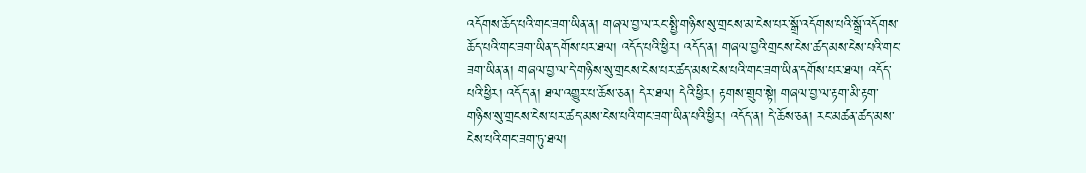འདོགས་ཆོད་པའི་གང་ཟག་ཡིན་ན། གཞལ་བྱ་ལ་རང་སྤྱི་གཉིས་སུ་གྲངས་མ་ངེས་པར་སྒྲོ་འདོགས་པའི་སྒྲོ་འདོགས་ཆོད་པའི་གང་ཟག་ཡིན་དགོས་པར་ཐལ། འདོད་པའི་ཕྱིར། འདོད་ན། གཞལ་བྱའི་གྲངས་ངེས་ཚད་མས་ངེས་པའི་གང་ཟག་ཡིན་ན། གཞལ་བྱ་ལ་དེ་གཉིས་སུ་གྲངས་ངེས་པར་ཚད་མས་ངེས་པའི་གང་ཟག་ཡིན་དགོས་པར་ཐལ། འདོད་པའི་ཕྱིར། འདོད་ན། ཐལ་འགྱུར་པ་ཆོས་ཅན། དེར་ཐལ། དེའི་ཕྱིར། རྟགས་གྲུབ་སྟེ། གཞལ་བྱ་ལ་རྟག་མི་རྟག་གཉིས་སུ་གྲངས་ངེས་པར་ཚད་མས་ངེས་པའི་གང་ཟག་ཡིན་པའི་ཕྱིར། འདོད་ན། དེ་ཆོས་ཅན། རང་མཚན་ཚད་མས་ངེས་པའི་གང་ཟག་ཏུ་ཐལ།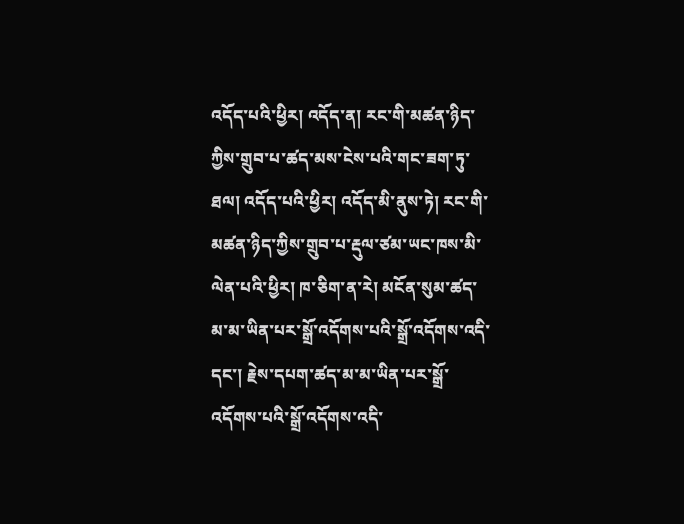འདོད་པའི་ཕྱིར། འདོད་ན། རང་གི་མཚན་ཉིད་ཀྱིས་གྲུབ་པ་ཚད་མས་ངེས་པའི་གང་ཟག་ཏུ་ཐལ། འདོད་པའི་ཕྱིར། འདོད་མི་ནུས་ཏེ། རང་གི་མཚན་ཉིད་ཀྱིས་གྲུབ་པ་རྡུལ་ཙམ་ཡང་ཁས་མི་ལེན་པའི་ཕྱིར། ཁ་ཅིག་ན་རེ། མངོན་སུམ་ཚད་མ་མ་ཡིན་པར་སྒྲོ་འདོགས་པའི་སྒྲོ་འདོགས་འདི་དང་། རྗེས་དཔག་ཚད་མ་མ་ཡིན་པར་སྒྲོ་འདོགས་པའི་སྒྲོ་འདོགས་འདི་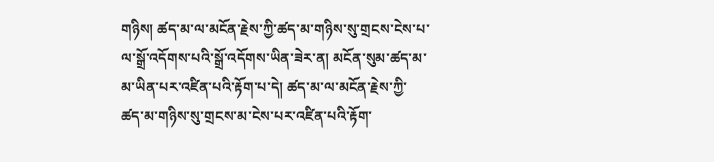གཉིས། ཚད་མ་ལ་མངོན་རྗེས་ཀྱི་ཚད་མ་གཉིས་སུ་གྲངས་ངེས་པ་ལ་སྒྲོ་འདོགས་པའི་སྒྲོ་འདོགས་ཡིན་ཟེར་ན། མངོན་སུམ་ཚད་མ་མ་ཡིན་པར་འཛིན་པའི་རྟོག་པ་དེ། ཚད་མ་ལ་མངོན་རྗེས་ཀྱི་ཚད་མ་གཉིས་སུ་གྲངས་མ་ངེས་པར་འཛིན་པའི་རྟོག་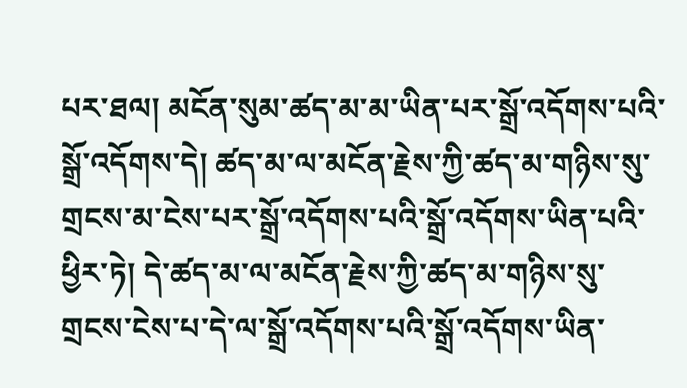པར་ཐལ། མངོན་སུམ་ཚད་མ་མ་ཡིན་པར་སྒྲོ་འདོགས་པའི་སྒྲོ་འདོགས་དེ། ཚད་མ་ལ་མངོན་རྗེས་ཀྱི་ཚད་མ་གཉིས་སུ་གྲངས་མ་ངེས་པར་སྒྲོ་འདོགས་པའི་སྒྲོ་འདོགས་ཡིན་པའི་ཕྱིར་ཏེ། དེ་ཚད་མ་ལ་མངོན་རྗེས་ཀྱི་ཚད་མ་གཉིས་སུ་གྲངས་ངེས་པ་དེ་ལ་སྒྲོ་འདོགས་པའི་སྒྲོ་འདོགས་ཡིན་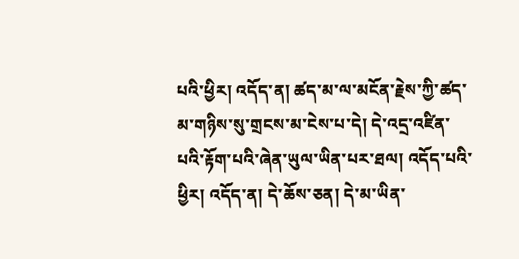པའི་ཕྱིར། འདོད་ན། ཚད་མ་ལ་མངོན་རྗེས་ཀྱི་ཚད་མ་གཉིས་སུ་གྲངས་མ་ངེས་པ་དེ། དེ་འདྲ་འཛིན་པའི་རྟོག་པའི་ཞེན་ཡུལ་ཡིན་པར་ཐལ། འདོད་པའི་ཕྱིར། འདོད་ན། དེ་ཆོས་ཅན། དེ་མ་ཡིན་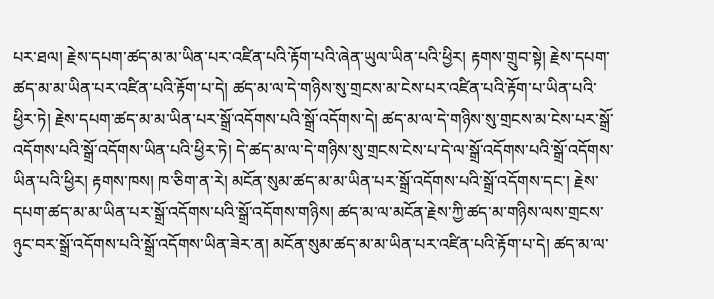པར་ཐལ། རྗེས་དཔག་ཚད་མ་མ་ཡིན་པར་འཛིན་པའི་རྟོག་པའི་ཞེན་ཡུལ་ཡིན་པའི་ཕྱིར། རྟགས་གྲུབ་སྟེ། རྗེས་དཔག་ཚད་མ་མ་ཡིན་པར་འཛིན་པའི་རྟོག་པ་དེ། ཚད་མ་ལ་དེ་གཉིས་སུ་གྲངས་མ་ངེས་པར་འཛིན་པའི་རྟོག་པ་ཡིན་པའི་ཕྱིར་ཏེ། རྗེས་དཔག་ཚད་མ་མ་ཡིན་པར་སྒྲོ་འདོགས་པའི་སྒྲོ་འདོགས་དེ། ཚད་མ་ལ་དེ་གཉིས་སུ་གྲངས་མ་ངེས་པར་སྒྲོ་འདོགས་པའི་སྒྲོ་འདོགས་ཡིན་པའི་ཕྱིར་ཏེ། དེ་ཚད་མ་ལ་དེ་གཉིས་སུ་གྲངས་ངེས་པ་དེ་ལ་སྒྲོ་འདོགས་པའི་སྒྲོ་འདོགས་ཡིན་པའི་ཕྱིར། རྟགས་ཁས། ཁ་ཅིག་ན་རེ། མངོན་སུམ་ཚད་མ་མ་ཡིན་པར་སྒྲོ་འདོགས་པའི་སྒྲོ་འདོགས་དང་། རྗེས་དཔག་ཚད་མ་མ་ཡིན་པར་སྒྲོ་འདོགས་པའི་སྒྲོ་འདོགས་གཉིས། ཚད་མ་ལ་མངོན་རྗེས་ཀྱི་ཚད་མ་གཉིས་ལས་གྲངས་ཉུང་བར་སྒྲོ་འདོགས་པའི་སྒྲོ་འདོགས་ཡིན་ཟེར་ན། མངོན་སུམ་ཚད་མ་མ་ཡིན་པར་འཛིན་པའི་རྟོག་པ་དེ། ཚད་མ་ལ་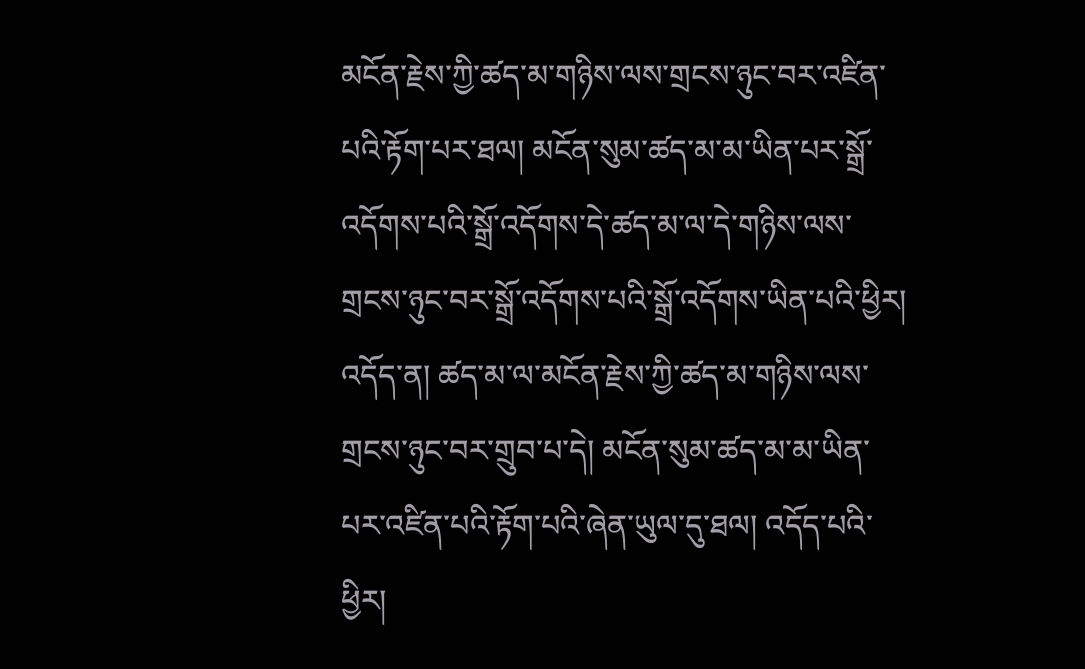མངོན་རྗེས་ཀྱི་ཚད་མ་གཉིས་ལས་གྲངས་ཉུང་བར་འཛིན་པའི་རྟོག་པར་ཐལ། མངོན་སུམ་ཚད་མ་མ་ཡིན་པར་སྒྲོ་འདོགས་པའི་སྒྲོ་འདོགས་དེ་ཚད་མ་ལ་དེ་གཉིས་ལས་གྲངས་ཉུང་བར་སྒྲོ་འདོགས་པའི་སྒྲོ་འདོགས་ཡིན་པའི་ཕྱིར། འདོད་ན། ཚད་མ་ལ་མངོན་རྗེས་ཀྱི་ཚད་མ་གཉིས་ལས་གྲངས་ཉུང་བར་གྲུབ་པ་དེ། མངོན་སུམ་ཚད་མ་མ་ཡིན་པར་འཛིན་པའི་རྟོག་པའི་ཞེན་ཡུལ་དུ་ཐལ། འདོད་པའི་ཕྱིར།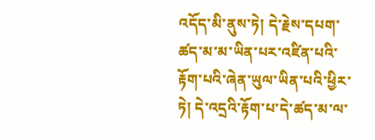འདོད་མི་ནུས་ཏེ། དེ་རྗེས་དཔག་ཚད་མ་མ་ཡིན་པར་འཛིན་པའི་རྟོག་པའི་ཞེན་ཡུལ་ཡིན་པའི་ཕྱིར་ཏེ། དེ་འདྲའི་རྟོག་པ་དེ་ཚད་མ་ལ་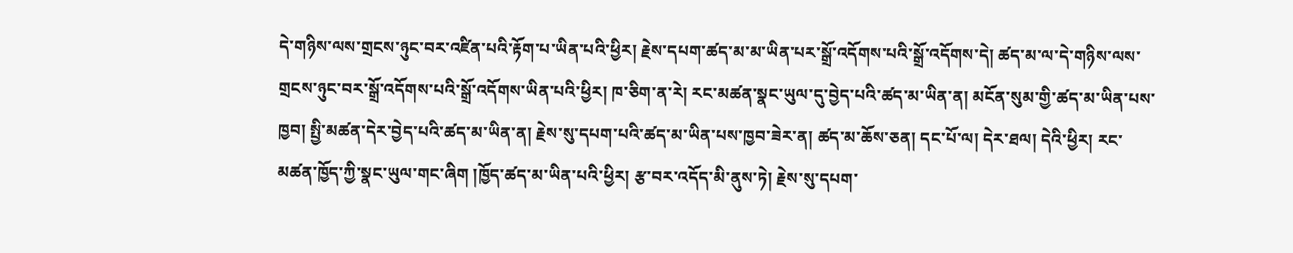དེ་གཉིས་ལས་གྲངས་ཉུང་བར་འཛིན་པའི་རྟོག་པ་ཡིན་པའི་ཕྱིར། རྗེས་དཔག་ཚད་མ་མ་ཡིན་པར་སྒྲོ་འདོགས་པའི་སྒྲོ་འདོགས་དེ། ཚད་མ་ལ་དེ་གཉིས་ལས་གྲངས་ཉུང་བར་སྒྲོ་འདོགས་པའི་སྒྲོ་འདོགས་ཡིན་པའི་ཕྱིར། ཁ་ཅིག་ན་རེ། རང་མཚན་སྣང་ཡུལ་དུ་བྱེད་པའི་ཚད་མ་ཡིན་ན། མངོན་སུམ་གྱི་ཚད་མ་ཡིན་པས་ཁྱབ། སྤྱི་མཚན་དེར་བྱེད་པའི་ཚད་མ་ཡིན་ན། རྗེས་སུ་དཔག་པའི་ཚད་མ་ཡིན་པས་ཁྱབ་ཟེར་ན། ཚད་མ་ཆོས་ཅན། དང་པོ་ལ། དེར་ཐལ། དེའི་ཕྱིར། རང་མཚན་ཁྱོད་ཀྱི་སྣང་ཡུལ་གང་ཞིག །ཁྱོད་ཚད་མ་ཡིན་པའི་ཕྱིར། རྩ་བར་འདོད་མི་ནུས་ཏེ། རྗེས་སུ་དཔག་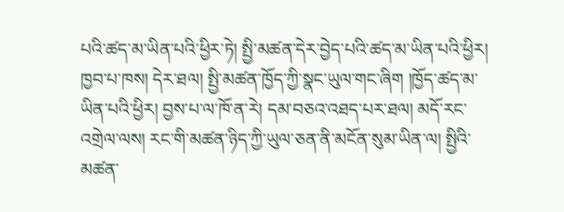པའི་ཚད་མ་ཡིན་པའི་ཕྱིར་ཏེ། སྤྱི་མཚན་དེར་བྱེད་པའི་ཚད་མ་ཡིན་པའི་ཕྱིར། ཁྱབ་པ་ཁས། དེར་ཐལ། སྤྱི་མཚན་ཁྱོད་ཀྱི་སྣང་ཡུལ་གང་ཞིག །ཁྱོད་ཚད་མ་ཡིན་པའི་ཕྱིར། བྱས་པ་ལ་ཁོ་ན་རེ། དམ་བཅའ་འཐད་པར་ཐལ། མདོ་རང་འགྲེལ་ལས། རང་གི་མཚན་ཉིད་ཀྱི་ཡུལ་ཅན་ནི་མངོན་སུམ་ཡིན་ལ། སྤྱིའི་མཚན་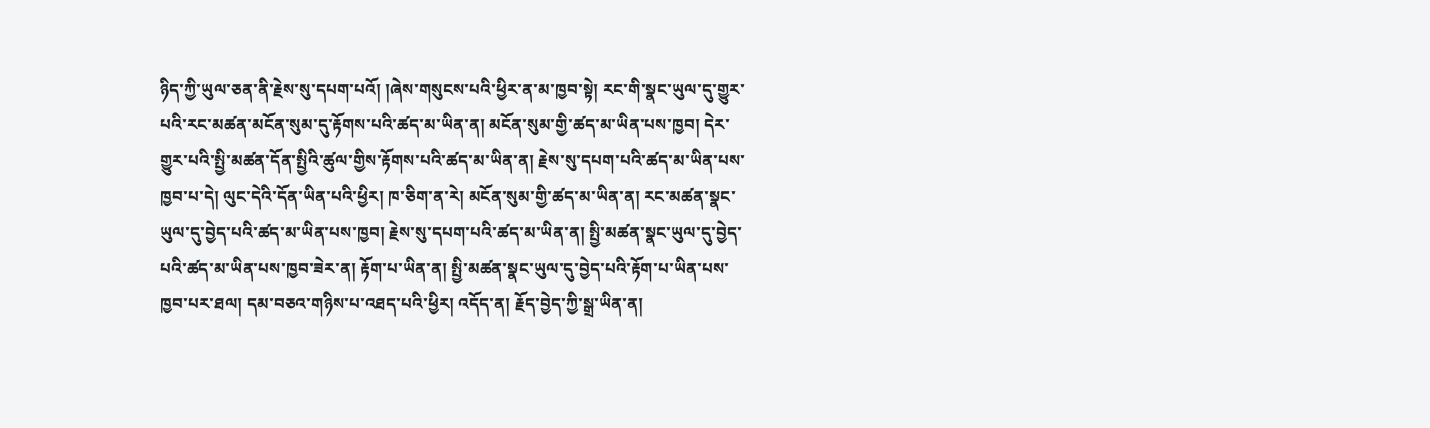ཉིད་ཀྱི་ཡུལ་ཅན་ནི་རྗེས་སུ་དཔག་པའོ། །ཞེས་གསུངས་པའི་ཕྱིར་ན་མ་ཁྱབ་སྟེ། རང་གི་སྣང་ཡུལ་དུ་གྱུར་པའི་རང་མཚན་མངོན་སུམ་དུ་རྟོགས་པའི་ཚད་མ་ཡིན་ན། མངོན་སུམ་གྱི་ཚད་མ་ཡིན་པས་ཁྱབ། དེར་གྱུར་པའི་སྤྱི་མཚན་དོན་སྤྱིའི་ཚུལ་གྱིས་རྟོགས་པའི་ཚད་མ་ཡིན་ན། རྗེས་སུ་དཔག་པའི་ཚད་མ་ཡིན་པས་ཁྱབ་པ་དེ། ལུང་དེའི་དོན་ཡིན་པའི་ཕྱིར། ཁ་ཅིག་ན་རེ། མངོན་སུམ་གྱི་ཚད་མ་ཡིན་ན། རང་མཚན་སྣང་ཡུལ་དུ་བྱེད་པའི་ཚད་མ་ཡིན་པས་ཁྱབ། རྗེས་སུ་དཔག་པའི་ཚད་མ་ཡིན་ན། སྤྱི་མཚན་སྣང་ཡུལ་དུ་བྱེད་པའི་ཚད་མ་ཡིན་པས་ཁྱབ་ཟེར་ན། རྟོག་པ་ཡིན་ན། སྤྱི་མཚན་སྣང་ཡུལ་དུ་བྱེད་པའི་རྟོག་པ་ཡིན་པས་ཁྱབ་པར་ཐལ། དམ་བཅའ་གཉིས་པ་འཐད་པའི་ཕྱིར། འདོད་ན། རྗོད་བྱེད་ཀྱི་སྒྲ་ཡིན་ན།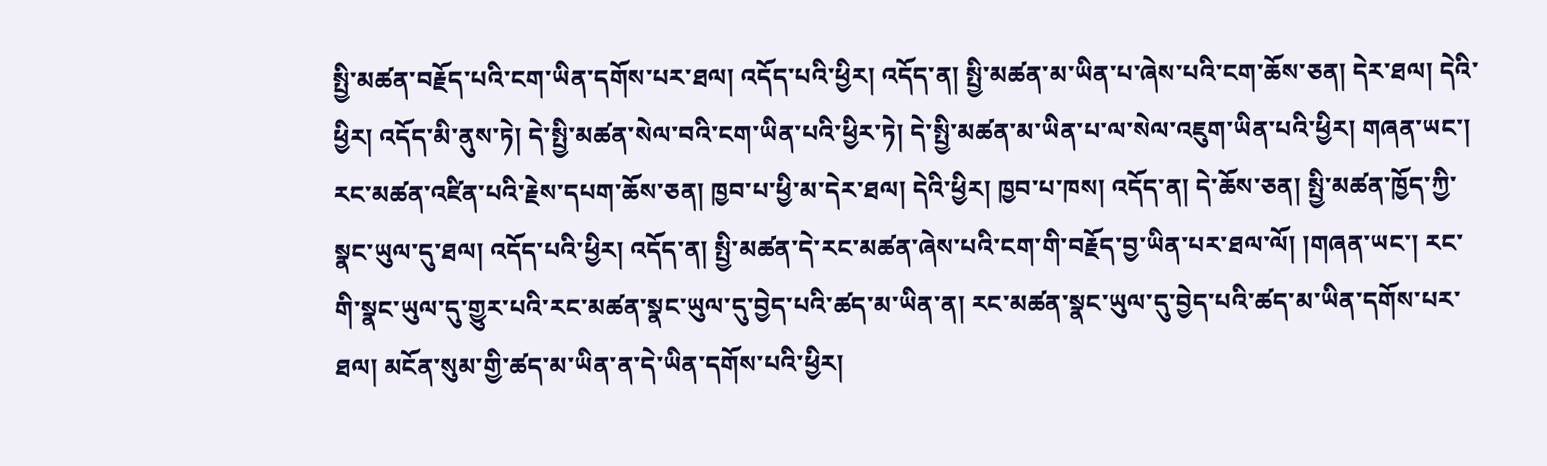སྤྱི་མཚན་བརྗོད་པའི་ངག་ཡིན་དགོས་པར་ཐལ། འདོད་པའི་ཕྱིར། འདོད་ན། སྤྱི་མཚན་མ་ཡིན་པ་ཞེས་པའི་ངག་ཆོས་ཅན། དེར་ཐལ། དེའི་ཕྱིར། འདོད་མི་ནུས་ཏེ། དེ་སྤྱི་མཚན་སེལ་བའི་ངག་ཡིན་པའི་ཕྱིར་ཏེ། དེ་སྤྱི་མཚན་མ་ཡིན་པ་ལ་སེལ་འཇུག་ཡིན་པའི་ཕྱིར། གཞན་ཡང་། རང་མཚན་འཛིན་པའི་རྗེས་དཔག་ཆོས་ཅན། ཁྱབ་པ་ཕྱི་མ་དེར་ཐལ། དེའི་ཕྱིར། ཁྱབ་པ་ཁས། འདོད་ན། དེ་ཆོས་ཅན། སྤྱི་མཚན་ཁྱོད་ཀྱི་སྣང་ཡུལ་དུ་ཐལ། འདོད་པའི་ཕྱིར། འདོད་ན། སྤྱི་མཚན་དེ་རང་མཚན་ཞེས་པའི་ངག་གི་བརྗོད་བྱ་ཡིན་པར་ཐལ་ལོ། །གཞན་ཡང་། རང་གི་སྣང་ཡུལ་དུ་གྱུར་པའི་རང་མཚན་སྣང་ཡུལ་དུ་བྱེད་པའི་ཚད་མ་ཡིན་ན། རང་མཚན་སྣང་ཡུལ་དུ་བྱེད་པའི་ཚད་མ་ཡིན་དགོས་པར་ཐལ། མངོན་སུམ་གྱི་ཚད་མ་ཡིན་ན་དེ་ཡིན་དགོས་པའི་ཕྱིར།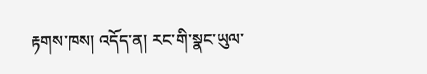རྟགས་ཁས། འདོད་ན། རང་གི་སྣང་ཡུལ་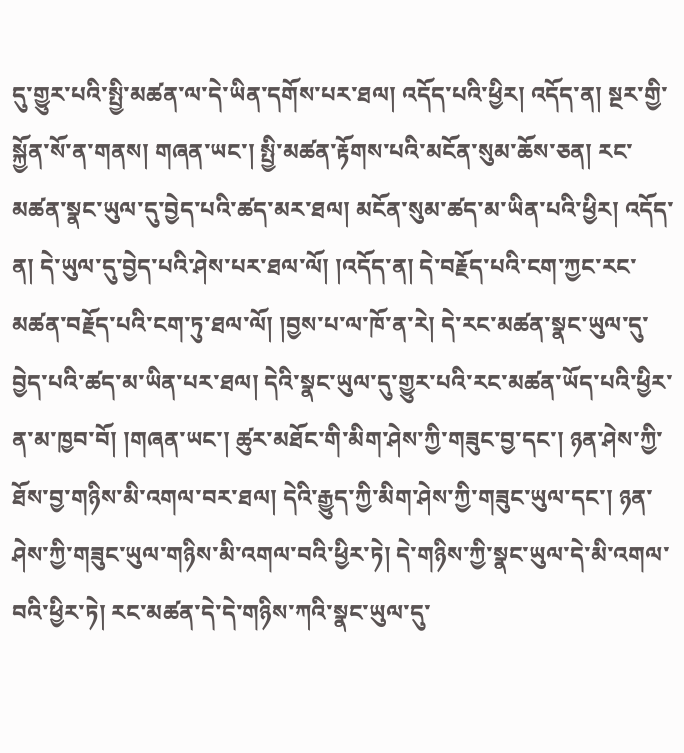དུ་གྱུར་པའི་སྤྱི་མཚན་ལ་དེ་ཡིན་དགོས་པར་ཐལ། འདོད་པའི་ཕྱིར། འདོད་ན། སྔར་གྱི་སྐྱོན་སོ་ན་གནས། གཞན་ཡང་། སྤྱི་མཚན་རྟོགས་པའི་མངོན་སུམ་ཆོས་ཅན། རང་མཚན་སྣང་ཡུལ་དུ་བྱེད་པའི་ཚད་མར་ཐལ། མངོན་སུམ་ཚད་མ་ཡིན་པའི་ཕྱིར། འདོད་ན། དེ་ཡུལ་དུ་བྱེད་པའི་ཤེས་པར་ཐལ་ལོ། །འདོད་ན། དེ་བརྗོད་པའི་ངག་ཀྱང་རང་མཚན་བརྗོད་པའི་ངག་ཏུ་ཐལ་ལོ། །བྱས་པ་ལ་ཁོ་ན་རེ། དེ་རང་མཚན་སྣང་ཡུལ་དུ་བྱེད་པའི་ཚད་མ་ཡིན་པར་ཐལ། དེའི་སྣང་ཡུལ་དུ་གྱུར་པའི་རང་མཚན་ཡོད་པའི་ཕྱིར་ན་མ་ཁྱབ་བོ། །གཞན་ཡང་། ཚུར་མཐོང་གི་མིག་ཤེས་ཀྱི་གཟུང་བྱ་དང་། ཉན་ཤེས་ཀྱི་ཐོས་བྱ་གཉིས་མི་འགལ་བར་ཐལ། དེའི་རྒྱུད་ཀྱི་མིག་ཤེས་ཀྱི་གཟུང་ཡུལ་དང་། ཉན་ཤེས་ཀྱི་གཟུང་ཡུལ་གཉིས་མི་འགལ་བའི་ཕྱིར་ཏེ། དེ་གཉིས་ཀྱི་སྣང་ཡུལ་དེ་མི་འགལ་བའི་ཕྱིར་ཏེ། རང་མཚན་དེ་དེ་གཉིས་ཀའི་སྣང་ཡུལ་དུ་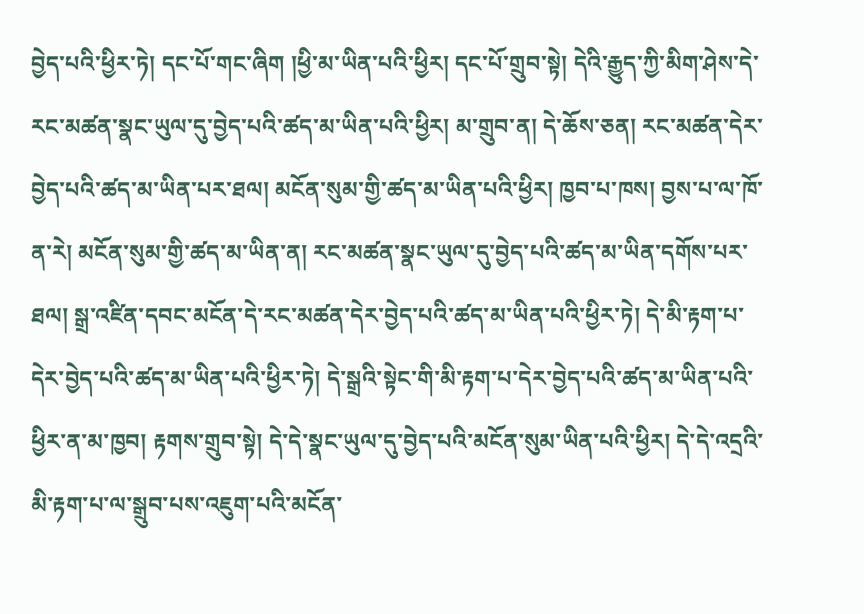བྱེད་པའི་ཕྱིར་ཏེ། དང་པོ་གང་ཞིག །ཕྱི་མ་ཡིན་པའི་ཕྱིར། དང་པོ་གྲུབ་སྟེ། དེའི་རྒྱུད་ཀྱི་མིག་ཤེས་དེ་རང་མཚན་སྣང་ཡུལ་དུ་བྱེད་པའི་ཚད་མ་ཡིན་པའི་ཕྱིར། མ་གྲུབ་ན། དེ་ཆོས་ཅན། རང་མཚན་དེར་བྱེད་པའི་ཚད་མ་ཡིན་པར་ཐལ། མངོན་སུམ་གྱི་ཚད་མ་ཡིན་པའི་ཕྱིར། ཁྱབ་པ་ཁས། བྱས་པ་ལ་ཁོ་ན་རེ། མངོན་སུམ་གྱི་ཚད་མ་ཡིན་ན། རང་མཚན་སྣང་ཡུལ་དུ་བྱེད་པའི་ཚད་མ་ཡིན་དགོས་པར་ཐལ། སྒྲ་འཛིན་དབང་མངོན་དེ་རང་མཚན་དེར་བྱེད་པའི་ཚད་མ་ཡིན་པའི་ཕྱིར་ཏེ། དེ་མི་རྟག་པ་དེར་བྱེད་པའི་ཚད་མ་ཡིན་པའི་ཕྱིར་ཏེ། དེ་སྒྲའི་སྟེང་གི་མི་རྟག་པ་དེར་བྱེད་པའི་ཚད་མ་ཡིན་པའི་ཕྱིར་ན་མ་ཁྱབ། རྟགས་གྲུབ་སྟེ། དེ་དེ་སྣང་ཡུལ་དུ་བྱེད་པའི་མངོན་སུམ་ཡིན་པའི་ཕྱིར། དེ་དེ་འདྲའི་མི་རྟག་པ་ལ་སྒྲུབ་པས་འཇུག་པའི་མངོན་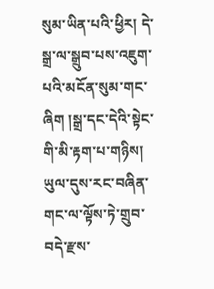སུམ་ཡིན་པའི་ཕྱིར། དེ་སྒྲ་ལ་སྒྲུབ་པས་འཇུག་པའི་མངོན་སུམ་གང་ཞིག །སྒྲ་དང་དེའི་སྟེང་གི་མི་རྟག་པ་གཉིས། ཡུལ་དུས་རང་བཞིན་གང་ལ་ལྟོས་ཏེ་གྲུབ་བདེ་རྫས་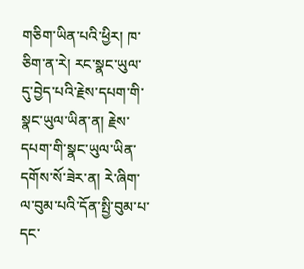གཅིག་ཡིན་པའི་ཕྱིར། ཁ་ཅིག་ན་རེ། རང་སྣང་ཡུལ་དུ་བྱེད་པའི་རྗེས་དཔག་གི་སྣང་ཡུལ་ཡིན་ན། རྗེས་དཔག་གི་སྣང་ཡུལ་ཡིན་དགོས་སོ་ཟེར་ན། རེ་ཞིག་ལ་བུམ་པའི་དོན་སྤྱི་བུམ་པ་དང་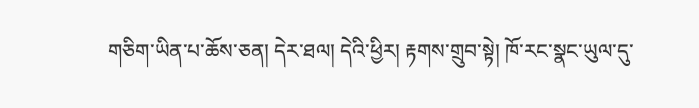གཅིག་ཡིན་པ་ཆོས་ཅན། དེར་ཐལ། དེའི་ཕྱིར། རྟགས་གྲུབ་སྟེ། ཁོ་རང་སྣང་ཡུལ་དུ་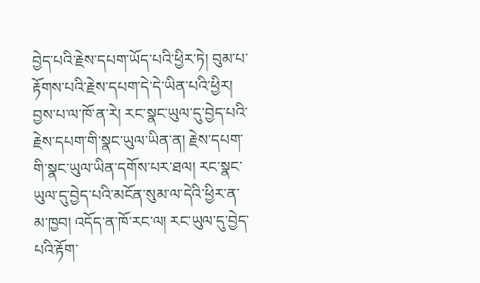བྱེད་པའི་རྗེས་དཔག་ཡོད་པའི་ཕྱིར་ཏེ། བུམ་པ་རྟོགས་པའི་རྗེས་དཔག་དེ་དེ་ཡིན་པའི་ཕྱིར། བྱས་པ་ལ་ཁོ་ན་རེ། རང་སྣང་ཡུལ་དུ་བྱེད་པའི་རྗེས་དཔག་གི་སྣང་ཡུལ་ཡིན་ན། རྗེས་དཔག་གི་སྣང་ཡུལ་ཡིན་དགོས་པར་ཐལ། རང་སྣང་ཡུལ་དུ་བྱེད་པའི་མངོན་སུམ་ལ་དེའི་ཕྱིར་ན་མ་ཁྱབ། འདོད་ན་ཁོ་རང་ལ། རང་ཡུལ་དུ་བྱེད་པའི་རྟོག་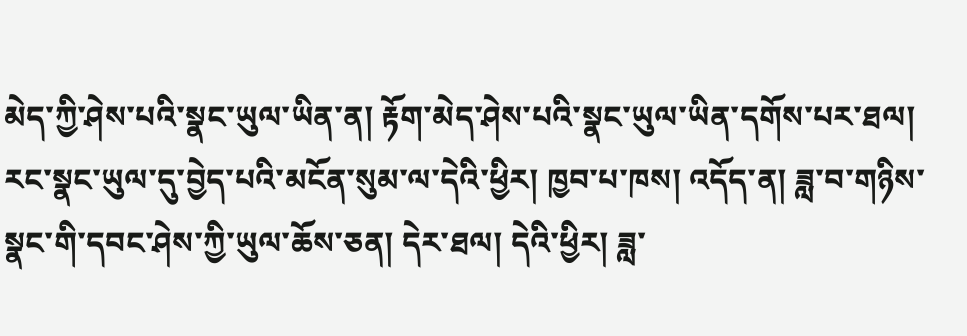མེད་ཀྱི་ཤེས་པའི་སྣང་ཡུལ་ཡིན་ན། རྟོག་མེད་ཤེས་པའི་སྣང་ཡུལ་ཡིན་དགོས་པར་ཐལ། རང་སྣང་ཡུལ་དུ་བྱེད་པའི་མངོན་སུམ་ལ་དེའི་ཕྱིར། ཁྱབ་པ་ཁས། འདོད་ན། ཟླ་བ་གཉིས་སྣང་གི་དབང་ཤེས་ཀྱི་ཡུལ་ཆོས་ཅན། དེར་ཐལ། དེའི་ཕྱིར། ཟླ་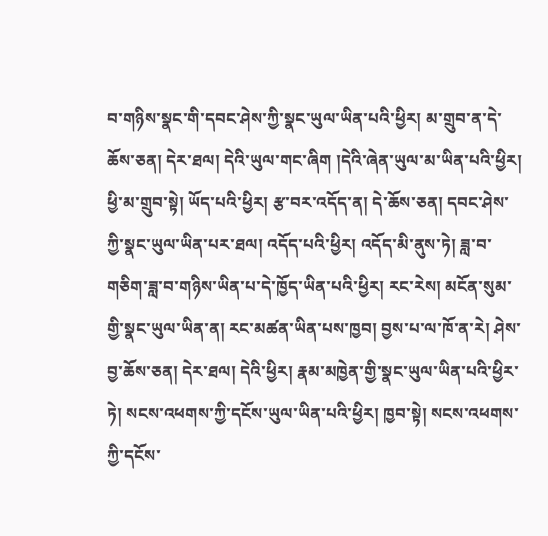བ་གཉིས་སྣང་གི་དབང་ཤེས་ཀྱི་སྣང་ཡུལ་ཡིན་པའི་ཕྱིར། མ་གྲུབ་ན་དེ་ཆོས་ཅན། དེར་ཐལ། དེའི་ཡུལ་གང་ཞིག །དེའི་ཞེན་ཡུལ་མ་ཡིན་པའི་ཕྱིར། ཕྱི་མ་གྲུབ་སྟེ། ཡོད་པའི་ཕྱིར། རྩ་བར་འདོད་ན། དེ་ཆོས་ཅན། དབང་ཤེས་ཀྱི་སྣང་ཡུལ་ཡིན་པར་ཐལ། འདོད་པའི་ཕྱིར། འདོད་མི་ནུས་ཏེ། ཟླ་བ་གཅིག་ཟླ་བ་གཉིས་ཡིན་པ་དེ་ཁྱོད་ཡིན་པའི་ཕྱིར། རང་རེས། མངོན་སུམ་གྱི་སྣང་ཡུལ་ཡིན་ན། རང་མཚན་ཡིན་པས་ཁྱབ། བྱས་པ་ལ་ཁོ་ན་རེ། ཤེས་བྱ་ཆོས་ཅན། དེར་ཐལ། དེའི་ཕྱིར། རྣམ་མཁྱེན་གྱི་སྣང་ཡུལ་ཡིན་པའི་ཕྱིར་ཏེ། སངས་འཕགས་ཀྱི་དངོས་ཡུལ་ཡིན་པའི་ཕྱིར། ཁྱབ་སྟེ། སངས་འཕགས་ཀྱི་དངོས་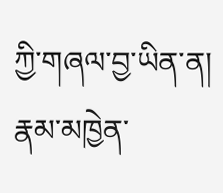ཀྱི་གཞལ་བྱ་ཡིན་ན། རྣམ་མཁྱེན་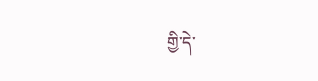གྱི་དེ་